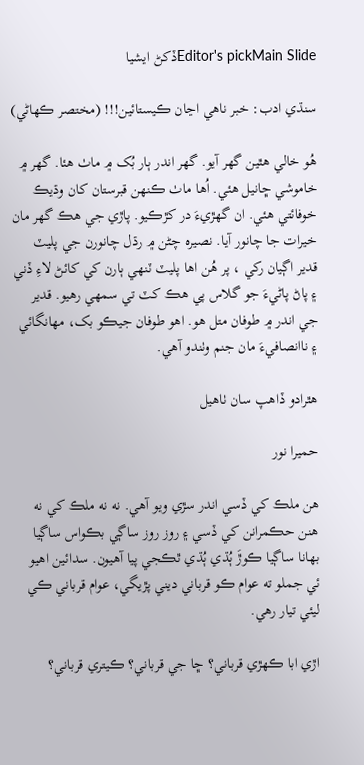Editor's pickMain Slideڏکڻ ايشيا

سنڌي ادب: خبر ناھي اڃان ڪيستائين!!! (مختصر ڪھاڻي)

هُو خالي هٿين گهر آيو. گهر اندر ٻار بُک ۾ ماٺ هئا. گھر ۾ خاموشي ڇانيل ھئي. اُها ماٺ ڪنهن قبرستان کان وڌيڪ خوفائتي هئي. ان گھڙيءَ در کڙڪيو. پاڙي جي ھڪ گھر مان خيرات جا چانور آيا. نصيرہ چڻن ۾ رڌل چانورن جي پليٽ قدير اڳيان رکي ، پر ھُن اھا پليٽ ٽنھي ٻارن کي کائڻ لاءِ ڏني ۽ پاڻ پاڻيءَ جو گلاس پي ھڪ کٽ تي سمھي رھيو. قدير جي اندر ۾ طوفان متل ھو. اهو طوفان جيڪو بک، مهانگائي ۽ ناانصافيءَ مان جنم وٺندو آهي.

ھٿرادو ڏاھپ سان ٺاھيل

حميرا نور

ھن ملڪ کي ڏسي اندر سڙي ويو آھي. نه نه ملڪ کي نه ھنن حڪمرانن کي ڏسي ۽ روز روز ساڳي بڪواس ساڳيا بھانا ساڳيا ڪوڙَ ٻُڌي ٻُڌي ٿڪجي پيا آهيون. سدائين اھيو ئي جملو ته عوام ڪو قرباني ديني پڙيگي، عوام قرباني ڪي ليئي تيار رھي.

اڙي ابا ڪھڙي قرباني؟ ڇا جي قرباني؟ ڪيتري قرباني؟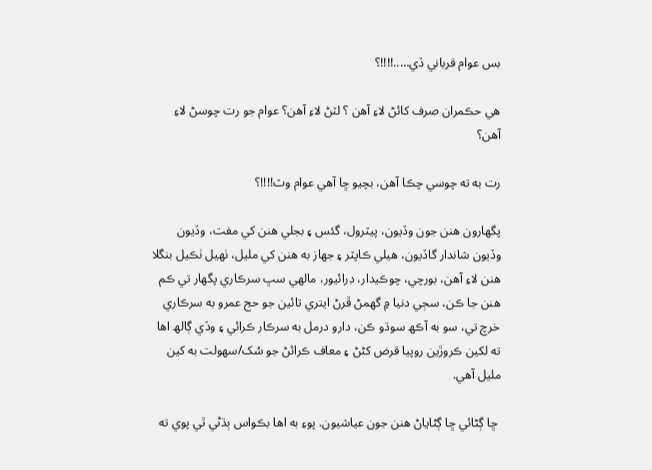بس عوام قرباني ڏي…..!!!!؟

ھي حڪمران صرف کائڻ لاءِ آھن ؟ لٽڻ لاءِ آھن؟ عوام جو رت چوسڻ لاءِ آھن؟

رت به ته چوسي چڪا آھن، بچيو ڇا آهي عوام وٽ!!!!؟

پگھارون ھنن جون وڏيون، پيٽرول، گئس ۽ بجلي ھنن کي مفت، وڏيون وڏيون شاندار گاڏيون، ھيلي ڪاپٽر ۽ جھاز به ھنن کي مليل، ٺھيل ٺڪيل بنگلا ھنن لاءِ آھن، بورچي، چوڪيدار، ڊرائيور، مالھي سڀ سرڪاري پگھار تي ڪم ھنن جا ڪن، سڄي دنيا ۾ گھمڻ ڦرڻ ايتري تائين جو حج عمرو به سرڪاري خرچ تي، سو به آڪھ سوڌو ڪن، دارو درمل به سرڪار ڪرائي ۽ وڏي ڳالھ اھا ته لکين ڪروڙين روپيا قرض کڻڻ ۽ معاف ڪرائڻ جو سُک/سھولت به کين مليل آھي.

 ڇا ڳڻائي ڇا ڳڻاياڻ ھنن جون عياشيون. پوءِ به اھا بڪواس ٻڌڻي ٿي پوي ته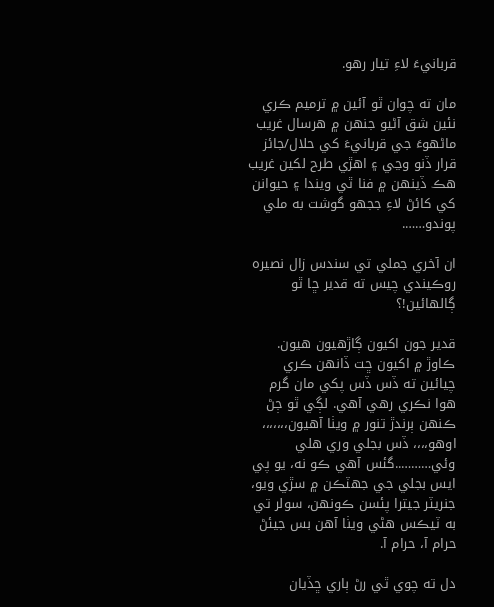قربانيءَ لاءِ تيار رھو.

مان ته چوان ٿو آئين ۾ ترميم ڪري نئين شق آڻيو جنھن ۾ ھرسال غريب ماڻھوءَ جي قربانيءَ کي حلال/جائز قرار ڏنو وڃي ۽ اھڙي طرح لکين غريب ھڪ ڏينهن ۾ فنا ٿي ويندا ۽ حيوانن کي کائڻ لاءِ ججھو گوشت به ملي پوندو…….

ان آخري جملي تي سندس زال نصيرہ روڪيندي چيس ته قدير ڇا ٿو ڳالهائين!؟

قدير جون اکيون ڳاڙهيون هيون. ڪاوڙ ۾ اکيون ڇت ڏانهن ڪري چيائين ته ڏس ڏس پکي مان گرم هوا نڪري رهي آهي. لڳي ٿو ڄڻ ڪنهن ٻرندڙ تنور ۾ ويٺا آهيون،،،،،،، اوھو،،،، ڏس بجلي وري هلي وئي………..گئس آهي ڪو نه، يو پي ايس بجلي جي جهٽڪن ۾ سڙي ويو، جنريٽر جيترا پئسن ڪونھن، سولر تي به ٽيڪس ھڻي ويٺا آهن بس جيئڻ حرام آ، حرام آ.

دل ته چوي ٿي رڻ ٻاري ڇڏيان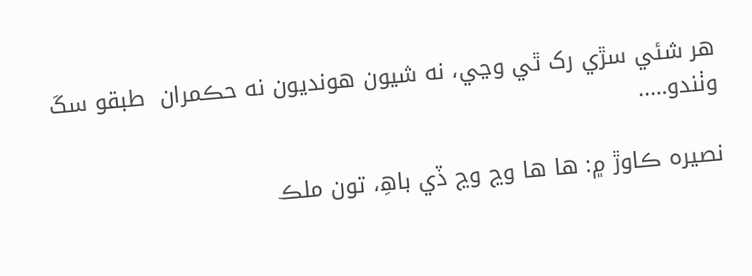ھر شئي سڙي رک ٿي وڃي، نه شيون ھونديون نه حڪمران  طبقو سکَ وٺندو…..

نصيرہ ڪاوڙ ۾: ھا ھا وڃ وڃ ڏي باھِ، تون ملڪ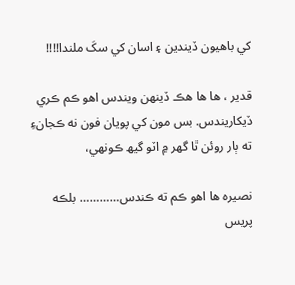کي باهيون ڏيندين ۽ اسان کي سکَ ملندا!!!!

قدير ، ھا ھا ھڪ ڏينھن ويندس اھو ڪم ڪري ڏيکاريندس. بس مون کي پويان فون نه ڪجانءِ ته ٻار روئن ٿا گھر ۾ اٽو گيھ ڪونھي،

نصيرہ ھا اھو ڪم ته ڪندس………… بلڪه پريس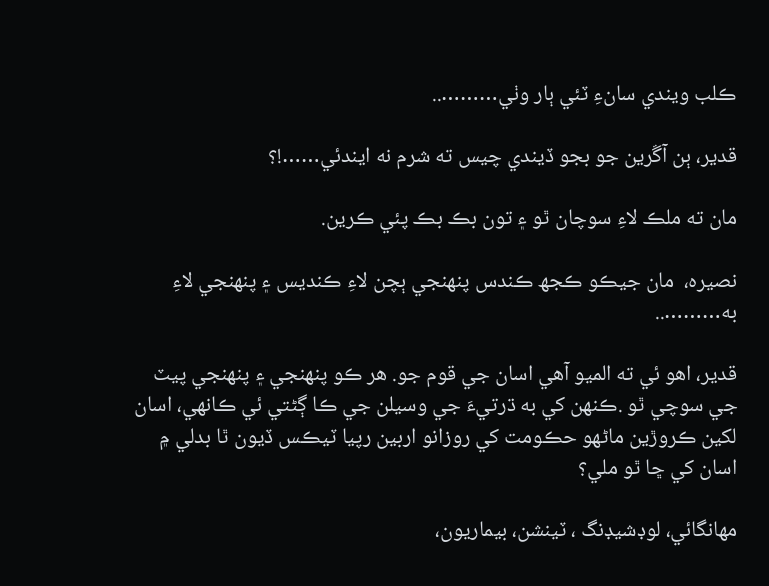ڪلب ويندي سانءِ ٽئي ٻار وٺي………..

قدير، ٻن آڱرين جو بجو ڏيندي چيس ته شرم نه ايندئي……!؟

مان ته ملڪ لاءِ سوچان ٿو ۽ تون بڪ بڪ پئي ڪرين.

نصيرہ،  مان جيڪو ڪجھ ڪندس پنھنجي ٻچن لاءِ ڪنديس ۽ پنھنجي لاءِ به………..

قدير، اھو ئي ته الميو آهي اسان جي قوم جو. ھر ڪو پنھنجي ۽ پنھنجي پيٽ جي سوچي ٿو .ڪنھن کي به ڌرتيءَ جي وسيلن جي ڪا ڳڻتي ئي ڪانھي، اسان لکين ڪروڙين ماڻهو حڪومت کي روزانو اربين رپيا ٽيڪس ڏيون ٿا بدلي ۾ اسان کي ڇا ٿو ملي؟

مھانگائي، لوڊشيڊنگ ، ٽينشن، بيماريون،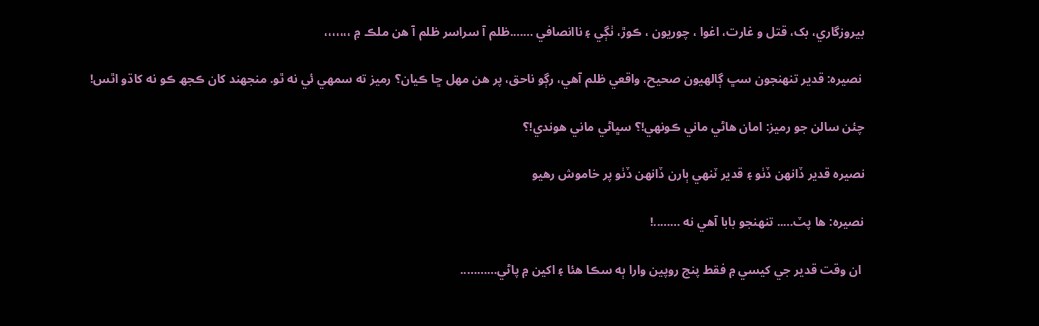بيروزگاري، بک، قتل و غارت، اغوا ، چوريون ، ڪوڙ، ٺڳي ۽ ناانصافي …….ظلم آ سراسر ظلم آ ھن ملڪ ۾ ،،،،،،،

 نصيرہ: قدير تنھنجون سڀ ڳالهيون صحيح، واقعي ظلم آھي، رڳو ناحق، پر ھن مھل ڇا ڪيان؟ رميز ته سمھي ئي نه ٿو. منجھند کان ڪجھ ڪو نه کاڌو اٿس!

چئن سالن جو رميز: امان ھاڻي ماني ڪونھي!؟ سڀاڻي ماني ھوندي!؟

نصيرہ قدير ڏانھن ڏٺو ۽ قدير ٽنھي ٻارن ڏانهن ڏٺو پر خاموش رھيو

نصيرہ: ها پٽ….. تنهنجو بابا آهي نه ……..!

 ان وقت قدير جي کيسي ۾ فقط پنج روپين وارا ٻه سڪا هئا ۽ اکين ۾ پاڻي………..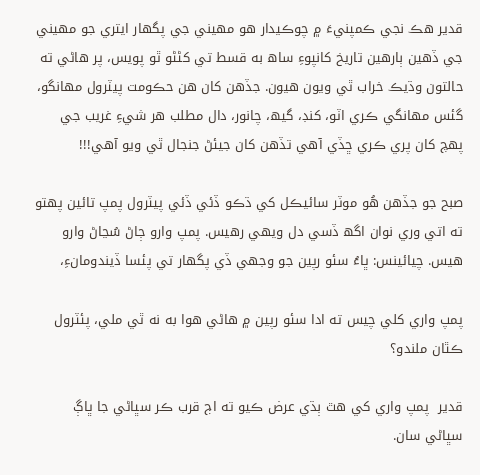قدير هڪ نجي ڪمپنيءَ ۾ چوڪيدار هو مهيني جي پگهار ايتري جو مهيني جي ڏهين ٻارھين تاريخ کانپوءِ ساھ به قسط تي کڻڻو ٿو پويس، پر هاڻي ته حالتون وڌيڪ خراب ٿي ويون هيون. جڏھن کان ھن حڪومت پيٽرول مهانگو، گئس مهانگي ڪري اٽو، کنڊ، گيھ، چانور، دال مطلب هر شيءِ غريب جي پهچ کان پري ڪري ڇڏي آهي تڏھن کان جيئڻ جنجال ٿي ويو آهي!!!

صبح جو جڏهن هُو موٽر سائيڪل کي ڌڪو ڏئي ڏئي پيٽرول پمپ تائين پهتو ته اتي وري نوان اگھ ڏسي دل ويهي رهيس. پمپ وارو ڄاڻ سُڃاڻ وارو ھيس. چيائينس: ڀاءُ سئو رپين جو وجهي ڏي پگھار تي پئسا ڏيندومانءِ،

پمپ واري کلي چيس ته ادا سئو رپين ۾ هاڻي هوا به نه ٿي ملي، پئٽرول ڪٿان ملندو؟

قدير  پمپ واري کي ھٿ ٻڌي عرض ڪيو ته اڄ قرب ڪر سڀاڻي جا ڀاڳ سڀاڻي سان.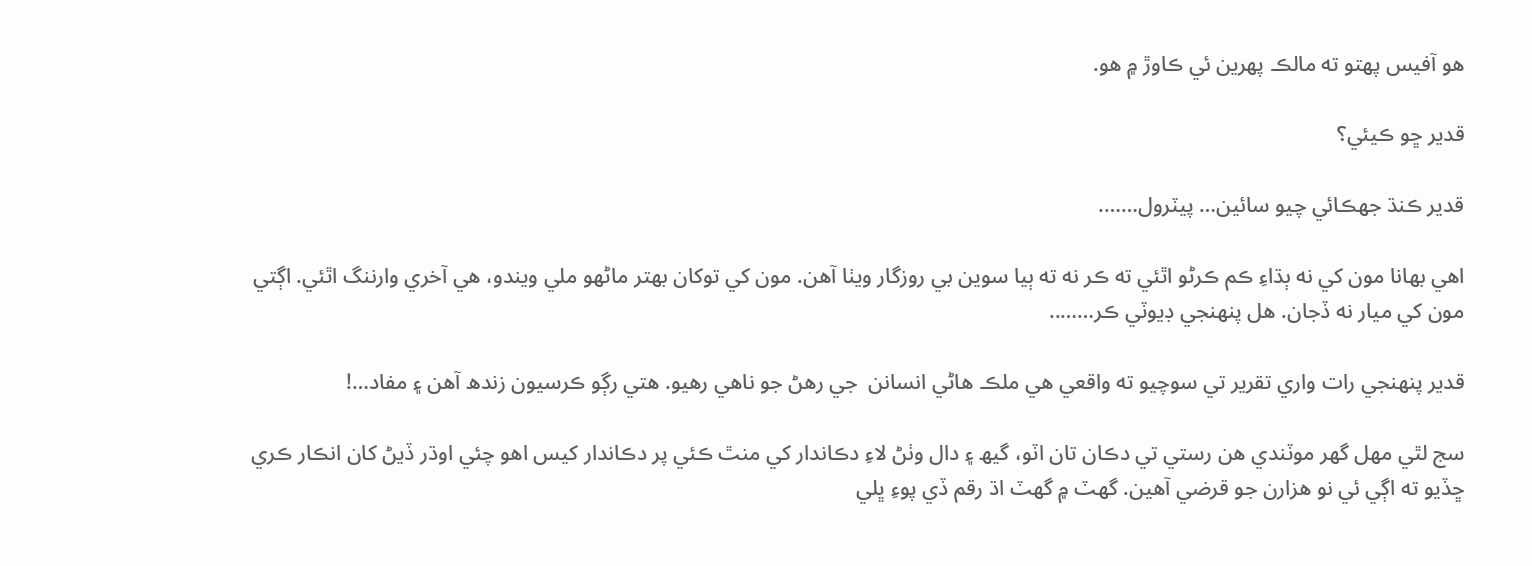هو آفيس پهتو ته مالڪ پهرين ئي ڪاوڙ ۾ هو.

قدير ڇو ڪيئي؟

قدير ڪنڌ جهڪائي چيو سائين… پيٽرول…….

اهي بھانا مون کي نه ٻڌاءِ ڪم ڪرڻو اٿئي ته ڪر نه ته ٻيا سوين بي روزگار ويٺا آهن. مون کي توکان بھتر ماڻھو ملي ويندو، ھي آخري وارننگ اٿئي. اڳتي مون کي ميار نه ڏجان. ھل پنهنجي ڊيوٽي ڪر……..

قدير پنھنجي رات واري تقرير تي سوچيو ته واقعي هي ملڪ هاڻي انسانن  جي رھڻ جو ناھي رهيو. هتي رڳو ڪرسيون زندھ آهن ۽ مفاد…!

سج لٿي مھل گهر موٽندي هن رستي تي دڪان تان اٽو، گيھ ۽ دال وٺڻ لاءِ دڪاندار کي منٿ ڪئي پر دڪاندار کيس اھو چئي اوڌر ڏيڻ کان انڪار ڪري ڇڏيو ته اڳي ئي نو هزارن جو قرضي آهين. گھٽ ۾ گھٽ اڌ رقم ڏي پوءِ ڀلي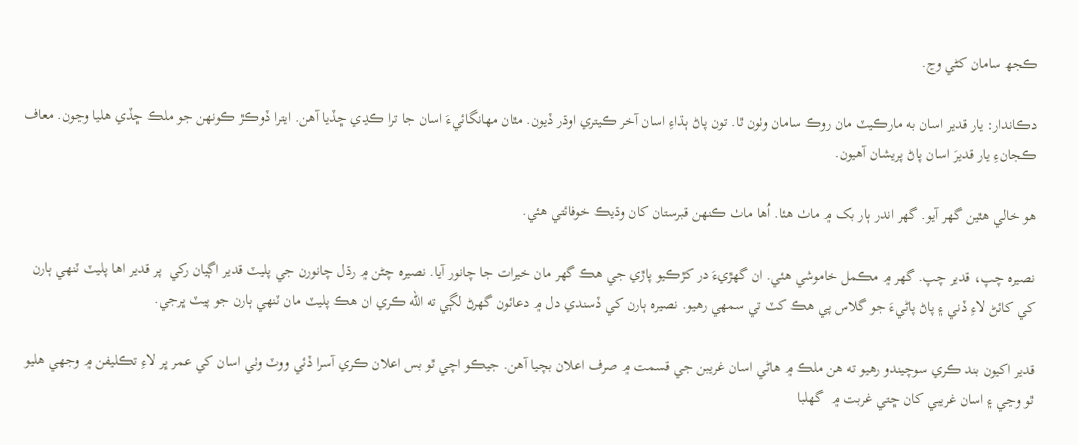ڪجھ سامان کڻي وڃ.

دڪاندار: يار قدير اسان به مارڪيٽ مان روڪ سامان وٺون ٿا. تون پاڻ ٻڌاءِ اسان آخر ڪيتري اوڌر ڏيون. مٿان مهانگائيءَ اسان جا ترا ڪڍي ڇڏيا آهن. ايترا ڏوڪڙ ڪونهن جو ملڪ ڇڏي ھليا وڃون. معاف ڪجانءِ يار قديرَ اسان پاڻ پريشان آھيون.

هو خالي هٿين گهر آيو. گهر اندر ٻار بک ۾ ماٺ هئا. اُها ماٺ ڪنهن قبرستان کان وڌيڪ خوفائتي هئي.

نصيرہ چپ، قدير چپ. گھر ۾ مڪمل خاموشي ھئي. ان گھڙيءَ در کڙڪيو پاڙي جي ھڪ گھر مان خيرات جا چانور آيا. نصيرہ چڻن ۾ رڌل چانورن جي پليٽ قدير اڳيان رکي  پر قدير اھا پليٽ ٽنھي ٻارن کي کائڻ لاءِ ڏني ۽ پاڻ پاڻيءَ جو گلاس پي ھڪ کٽ تي سمھي رھيو. نصيرہ ٻارن کي ڏسندي دل ۾ دعائون گھرڻ لڳي ته الله ڪري ان ھڪ پليٽ مان ٽنھي ٻارن جو پيٽ ڀرجي.

قدير اکيون بند ڪري سوچيندو رهيو ته هن ملڪ ۾ هاڻي اسان غريبن جي قسمت ۾ صرف اعلان بچيا آهن. جيڪو اچي ٿو بس اعلان ڪري آسرا ڏئي ووٽ وٺي اسان کي عمر ڀر لاءِ تڪليفن ۾ وجھي ھليو ٿو وڃي ۽ اسان غريبي کان ڇتي غربت ۾  گھلبا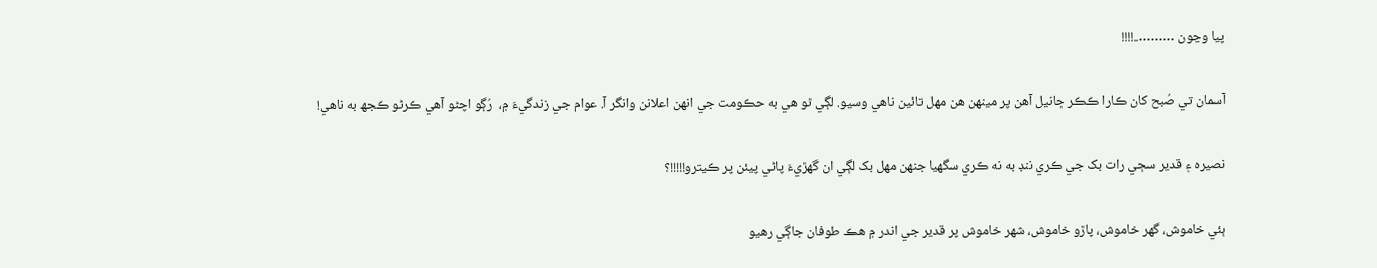پيا وڃون ………..!!!!

آسمان تي صُبح کان ڪارا ڪڪر ڇانيل آهن پر مينهن ھن مھل تائين ناھي وسيو. لڳي ٿو ھي به حڪومت جي انهن اعلانن وانگر آ. عوام جي زندگيءَ ۾،  رُڳو اچڻو آهي ڪرڻو ڪجھ به ناھي!

نصيرہ ۽ قدير سڄي رات بک جي ڪري ننڊ به نه ڪري سگهيا جنھن مھل بک لڳي ان گھڙيءَ پاڻي پيئن پر ڪيترو!!!!!؟

ٻئي خاموش، گھر خاموش، پاڙو خاموش، شهر خاموش پر قدير جي اندر ۾ هڪ طوفان جاڳي رهيو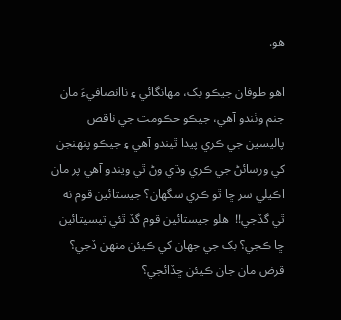هو.

اهو طوفان جيڪو بک، مهانگائي ۽ ناانصافيءَ مان جنم وٺندو آهي، جيڪو حڪومت جي ناقص پاليسين جي ڪري پيدا ٿيندو آهي ۽ جيڪو پنھنجن کي ورسائڻ جي ڪري وڌي وڻ ٿي ويندو آهي پر مان اڪيلي سر ڇا ٿو ڪري سگھان؟ جيستائين قوم نه ٿي گڏجي!!  ھلو جيستائين قوم گڏ ٿئي تيسيتائين ڇا ڪجي؟ بک جي جھان کي ڪيئن منھن ڏجي؟ قرض مان جان ڪيئن ڇڏائجي؟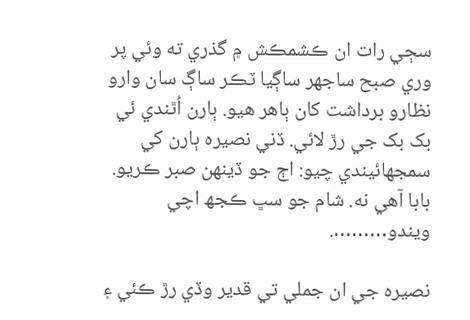سڄي رات ان ڪشمڪش ۾ گذري ته وئي پر وري صبح ساجھر ساڳيا ٽڪر ساڳ سان وارو نظارو برداشت کان ٻاهر ھيو. ٻارن اُٿندي ئي بک بک جي رڙ لائي. ڏني نصيرہ ٻارن کي سمجهائيندي چيو: اڄ جو ڏينهن صبر ڪريو. بابا آهي نه. شام جو سڀ ڪجھ اچي ويندو……….

نصيرہ جي ان جملي تي قدير وڏي رڙ ڪئي ۽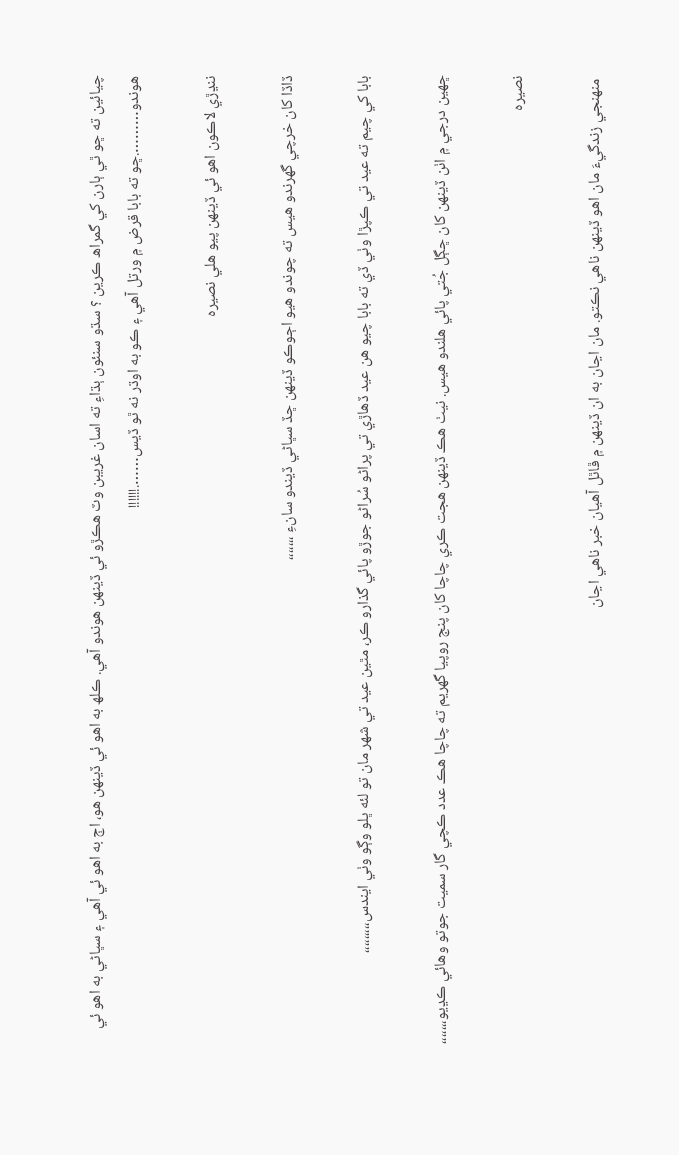چيائين ته ڇو ٿي ٻارن کي گمراھ ڪرين ؟ سڌو سنئون ٻڌاءِ ته اسان غريبن وٽ ھڪڙو ئي ڏينھن ھوندو آھي. ڪلھ به اھو ئي ڏينهن ھو، اڄ به اھو ئي آھي ۽ سڀاڻي به اھو ئي ھوندو……….ڇو ته بابا قرض ۾ ورتل آهي ۽ ڪو به اوڌر نه ٿو ڏيس…….!!!!!!

ننڍڙي لاڪون اھو ئي ڏينهن پيو ھلي نصيرہ

ڏاڏا کان خرچي گھرندو ھيس ته چوندو ھيو اڄوڪو ڏينهن ڇڏ سڀاڻي ڏيندو سانءِ ،،،،،،،

بابا کي چيم ته عيد تي ڪپڙا وٺي ڏي ته بابا چيو ھن عيد ڏهاڙي تي پراڻو سُراڻو جوڙو پائي گذارو ڪر، مٿين عيد تي شھر مان تو لئه ڀلو وڳو وٺي ايندس،،،،،،،،،

ڇھين درجي ۾ اٺن ڏينهن کان ڇڳل جُتي پائي ھلندو ھيس. نيٺ ھڪ ڏينھن ھجت ڪري چاچا کان پنج روپيا گھريم ته چاچا ھڪ عدد ڪچي گار سميت جوتو وھائي ڪڍيو،،،،،،،

نصيرہ

 منهنجي زندگيءَ مان اھو ڏينهن ناھي نڪتو. مان اڃان به ان ڏينهن ۾ ڦاٿل آھيان خبر ناهي اڃان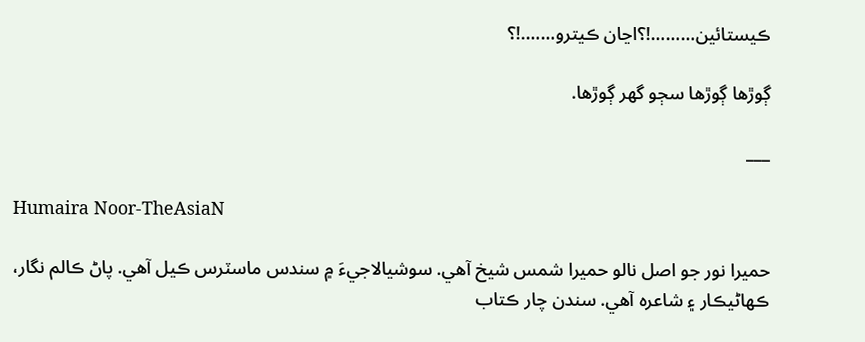ڪيستائين………!؟اڃان ڪيترو…….!؟

ڳوڙھا ڳوڙها سڄو گھر ڳوڙها.

___

Humaira Noor-TheAsiaN

حميرا نور جو اصل نالو حميرا شمس شيخ آھي. سوشيالاجيءَ ۾ سندس ماسٽرس ڪيل آھي. پاڻ ڪالم نگار،  ڪھاڻيڪار ۽ شاعرہ آھي. سندن چار ڪتاب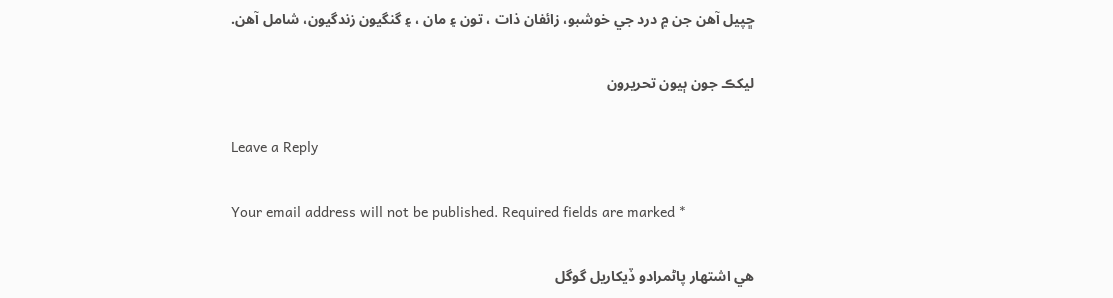ڇپيل آھن جن ۾ درد جي خوشبو، زائفان ذات ، تون ۽ مان ، ۽ گنگيون زندگيون، شامل آھن.

ليکڪ جون ٻيون تحريرون

Leave a Reply

Your email address will not be published. Required fields are marked *

هي اشتهار پاڻمرادو ڏيکاريل گوگل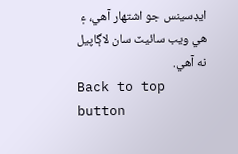ايڊسينس جو اشتهار آهي، ۽ هي ويب سائيٽ سان لاڳاپيل نه آهي.
Back to top button